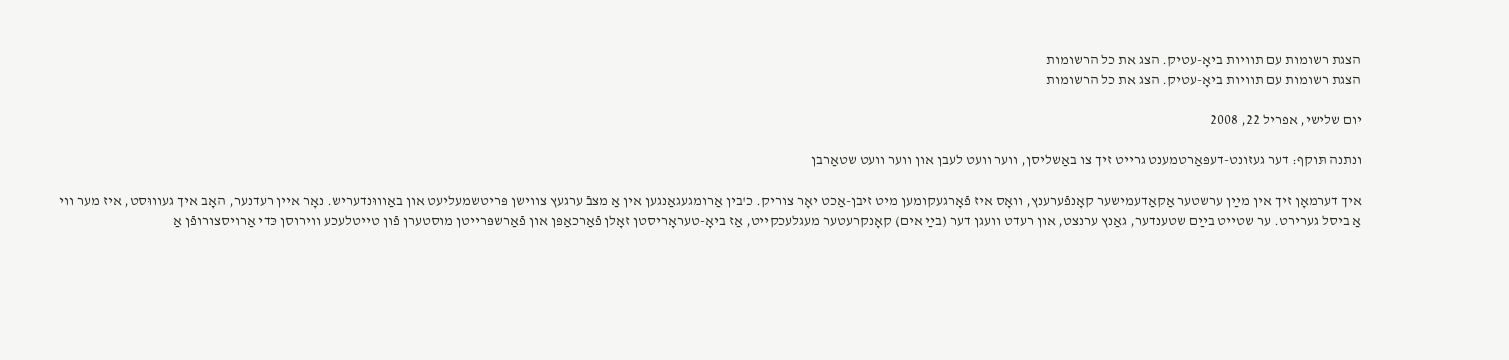הצגת רשומות עם תוויות ביאָ-עטיק. הצג את כל הרשומות
הצגת רשומות עם תוויות ביאָ-עטיק. הצג את כל הרשומות

יום שלישי, אפריל 22, 2008

ונתנה תּוקף: דער געזונט-דעפּאַרטמענט גרייט זיך צו באַשליסן, ווער וועט לעבן און ווער וועט שטאַרבן

איך דערמאָן זיך אין מײַן ערשטער אַקאַדעמישער קאָנפֿערענץ, וואָס איז פֿאָרגעקומען מיט זיבן-אַכט יאָר צוריק. כ'בין אַרומגעגאַנגען אין אַ מצבֿ ערגעץ צווישן פּריטשמעליעט און באַוווּנדעריש. נאָר איין רעדנער, האָב איך געוווּסט, איז מער ווי אַ ביסל גערירט. ער שטייט בײַם שטענדער, גאַנץ ערנצט, און רעדט וועגן דער (בײַ אים) קאָנקרעטער מעגלעכקייט, אַז ביאָ-טעראָריסטן זאָלן פֿאַרכאַפּן און פֿאַרשפּרייטן מוסטערן פֿון טייטלעכע ווירוסן כּדי אַרויסצורופֿן אַ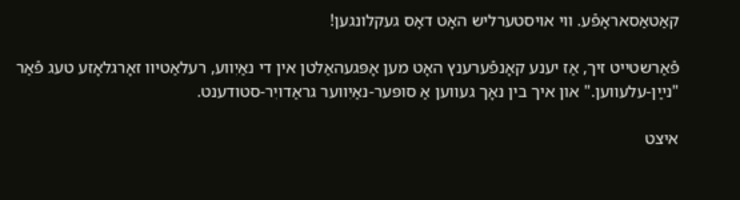קאַטאַסאראָפֿע. ווי אויסטערליש האָט דאָס געקלונגען!

פֿאַרשטייט זיך, אַז יענע קאָנפֿערענץ האָט מען אָפּגעהאַלטן אין די נאַיִווע, רעלאַטיוו זאָרגלאָזע טעג פֿאַר "נײַן-עלעווען." און איך בין נאָך געווען אַ סופּער-נאַיִווער גראַדויִר-סטודענט.

איצט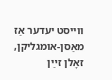ווייסט יעדער אַז מאַסן-אומגליקן, זאָלן זײַן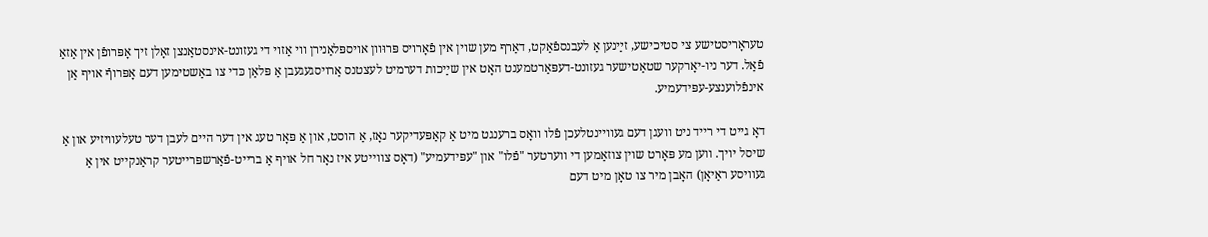טעראָריסטישע צי סטיכישע, זײַנען אַ לעבנספֿאַקט, דאַרף מען שוין אין פֿאָרויס פּרוּוון אויספּלאַנירן ווי אַזוי די געזונט-אינסטאַנצן זאָלן זיך אָפּרופֿן אין אַזאַ פֿאַל. דער ניו-יאָרקער שטאַטישער געזונט-דעפּאַרטמענט האָט אין שײַכות דערמיט לעצטנס אַרויסגעגעבן אַ פּלאַן כּדי צו באַשטימען דעם אָפּרוףֿ אויף אַן אינפֿלוענצע-עפּידעמיע.

דאָ גייט די רייד ניט וועגן דעם געוויינטלעכן פֿלו וואָס ברענגט מיט אַ קאַפּעדיקער נאָז, אַ הוסט, און אַ פּאָר טעג אין דער היים לעבן דער טעלעוויזיע און אַ שיסל יויך. ווען מע פּאָרט שוין צוזאַמען די ווערטער "פֿלו" און "עפּידעמיע" (דאָס צווייטע איז נאָר חל אויף אַ ברייט-פֿאַרשפּרייטער קראַנקייט אין אַ געוויסע ראַיאָן) האָבן מיר צו טאָן מיט דעם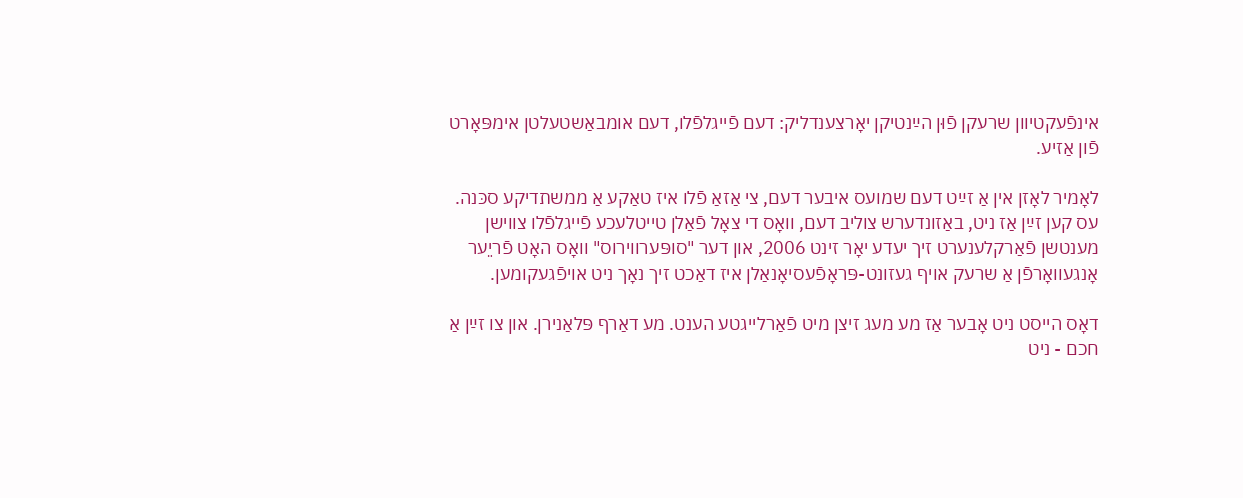אינפֿעקטיוון שרעקן פֿוּן הײַנטיקן יאָרצענדליק: דעם פֿייגלפֿלו, דעם אומבאַשטעלטן אימפּאָרט פֿון אַזיע.

לאָמיר לאָזן אין אַ זײַט דעם שמועס איבער דעם, צי אַזאַ פֿלו איז טאַקע אַ ממשתדיקע סכּנה. עס קען זײַן אַז ניט, באַזונדערש צוליב דעם, וואָס די צאָל פֿאַלן טייטלעכע פֿייגלפֿלו צווישן מענטשן פֿאַרקלענערט זיך יעדע יאָר זינט 2006, און דער "סופּערווירוס" וואָס האָט פֿריֵער אָנגעוואָרפֿן אַ שרעק אויף געזונט-פּראָפֿעסיאָנאַלן איז דאַכט זיך נאָך ניט אויפֿגעקומען.

דאָס הייסט ניט אָבער אַז מע מעג זיצן מיט פֿאַרלייגטע הענט. מע דאַרף פּלאַנירן. און צו זײַן אַ חכם - ניט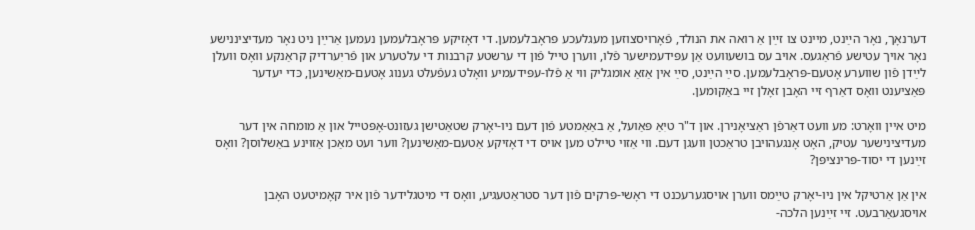דערנאָך, נאָר הײַנט, מיינט צו זײַן אַ רואה את הנולד, פֿאָרויסצוזען מעגלעכע פּראָבלעמען. די דאָזיקע פּראָבלעמען נעמען אַרײַן ניט נאָר מעדיציננישע נאָר אויך עטישע פֿראַגעס. אויב עס בושעוועט אַן עפּידעמישער פֿלו, ווערן טייל פֿון די ערשטע קרבנות די עלטערע און פֿריִערדיק קראַנקע וואָס וועלן לײַדן פֿון שווערע אָטעם-פּראָבלעמען. סײַ הײַנט, סײַ אין אַזאַ אומגליק ווי אַ פֿלו-עפּידעמיע וואָלט געפֿעלט גענוג אָטעם-מאַשינען, כּדי יעדער פּאַציענט וואָס דאַרף זיי האָבן זאָלן זיי באַקומען.

מיט איין וואָרט: מע וועט דאַרפֿן ראַציאָנירן. און ד"ר טיִאַ פּאַועל, אַ באַאַמטע פֿון דעם ניו-יאָרק שטאַטישן געזונט-אָפּטייל און אַ מומחה אין דער מעדיצינישער עטיק, האָט אָנגעהויבן טראַכטן וועגן דעם. ווי אַזוי טיילט מען אויס די דאָזיקע אַטעם-מאַשינען? ווער ועט מאַכן אַזוינע באַשלוסן? וואָס זײַנען די יסוד-פּרינציפּן?

אין אַן אַרטיקל אין ניו-יאָרק טײַמס ווערן אויסגערעכנט די ראָשי-פּרקים פֿון דער סטראַטעגיע, וואָס די מיטגלידער פֿון איר קאָמיטעט האָבן אויסגעאַרבעט. זיי זײַנען הלכה-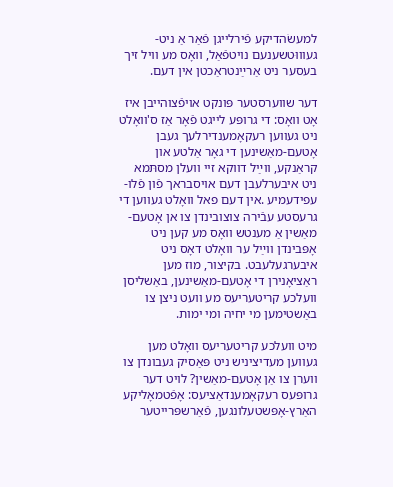למעשׂהדיקע פֿירלייגן פֿאַר אַ ניט-געוווּטשענעם נויטפֿאַל, וואָס מע וויל זיך בעסער ניט אַרײַנטראַכטן אין דעם.

דער שווערסטער פּונקט אויפֿצוהייבן איז אָט וואָס: די גרופּע לייגט פֿאָר אַז ס'וואָלט ניט געווען רעקאָמענדירלעך געבן אָטעם-מאַשינען די גאָר אַלטע און קראַנקע, ווײַל דווקא זיי וועלן מסתּמא ניט איבערלעבן דעם אויסבראך פֿון פֿלו-עפידעמיע .אין דעם פאל וואָלט געווען די גרעסטע עבֿירה צוצובינדן צו אן אָטעם-מאַשין אַ מענטש וואָס מע קען ניט אָפּבינדן ווײַל ער וואָלט דאָס ניט איבערגעלעבט. בקיצור, מוז מען ראַציאָנירן די אָטעם-מאַשינען, באַשליסן וועלכע קריטעריעס מע וועט ניצן צו באַשטימען מי יחיה ומי ימות.

מיט וועלכע קריטעריעס וואָלט מען געווען מעדיציניש ניט פּאַסיק געבונדן צו ווערן צו אַן אָטעם-מאַשין? לויט דער גרופּעס רעקאָמענדאַציעס: אָפֿטמאָליקע האַרץ-אָפּשטעלונגען, פֿאַרשפּרייטער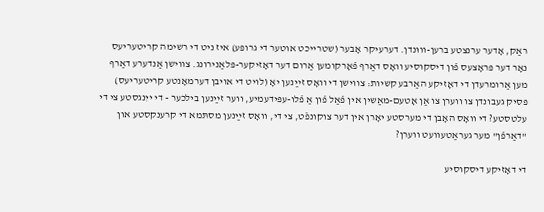ראַק, אָדער ערנצטע ברען-וווּנדן. דערעיקר אָבער (שטרייכט אוטער די גרופּע) איז ניט די רשימה קריטעריעס נאָר דער פּראָצעס פֿון דיסקוסיע וואָס דאַרף פֿאָרקומען אַרום דער דאָזיקער-פּלאַנירונג. צווישן אַנדערע דאַרף מען אַרומרעדן די דאָזיקע האַרבע קשיות: צווישן די וואָס זײַנען יאָ (לויט די אויבן דערמאָנטע קריטעריעס) פּסיק געבונדן צו ווערן צו אַן אָטעם-מאַשין אין פֿאַל פֿון אַ פֿלו-עפּידעמיע, ווער זײַנען בילכער - די ייִנגסטע צי די עלטסטע? די וואָס האָבן די מערסטע יאָרן אין דער צוקונפֿט, צי די, וואָס זײַנען מסתּמא די קרענקסטע און "דאַרפֿן" מער געראַטעוועט ווערן?

די דאָזיקע דיסקוסיע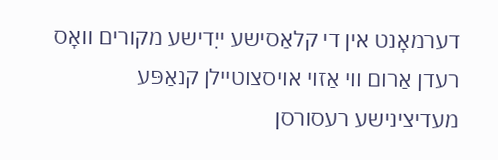דערמאָנט אין די קלאַסישע ייִדישע מקורים וואָס רעדן אַרום ווי אַזוי אויסצוטיילן קנאַפּע מעדיצינישע רעסורסן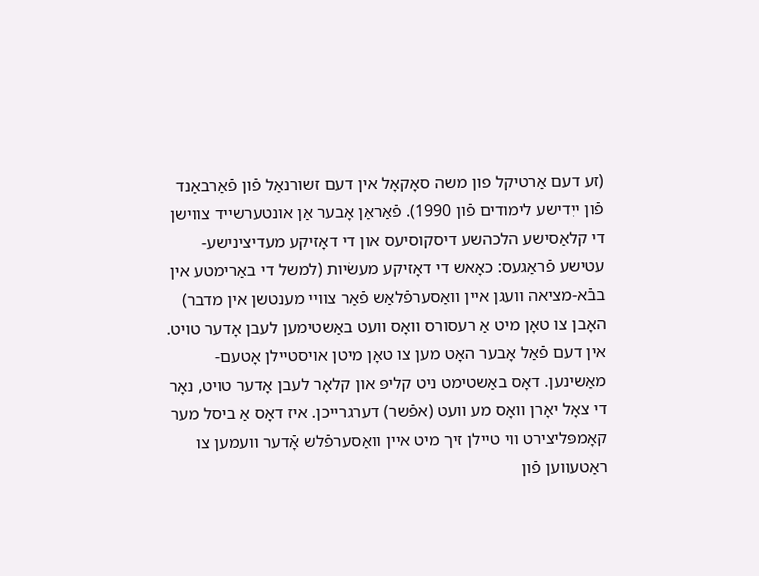(זע דעם אַרטיקל פון משה סאָקאָל אין דעם זשורנאַל פֿון פֿאַרבאַנד פֿון ייִדישע לימודים פֿון 1990). פֿאַראַן אָבער אַן אונטערשייד צווישן די קלאַסישע הלכהשע דיסקוסיעס און די דאָזיקע מעדיצינישע-עטישע פֿראַגעס: כאָאש די דאָזיקע מעשׂיות (למשל די באַרימטע אין בבֿא-מציאה וועגן איין וואַסערפֿלאַש פֿאַר צוויי מענטשן אין מדבר) האָבן צו טאָן מיט אַ רעסורס וואָס וועט באַשטימען לעבן אָדער טויט. אין דעם פֿאַל אָבער האָט מען צו טאָן מיטן אויסטיילן אָטעם-מאַשינען. דאָס באַשטימט ניט קליפּ און קלאָר לעבן אָדער טויט, נאָר די צאָל יאָרן וואָס מע וועט (אפֿשר) דערגרייכן. איז דאָס אַ ביסל מער קאָמפּליצירט ווי טיילן זיך מיט איין וואַסערפֿלש אָֿדער וועמען צו ראַטעווען פֿון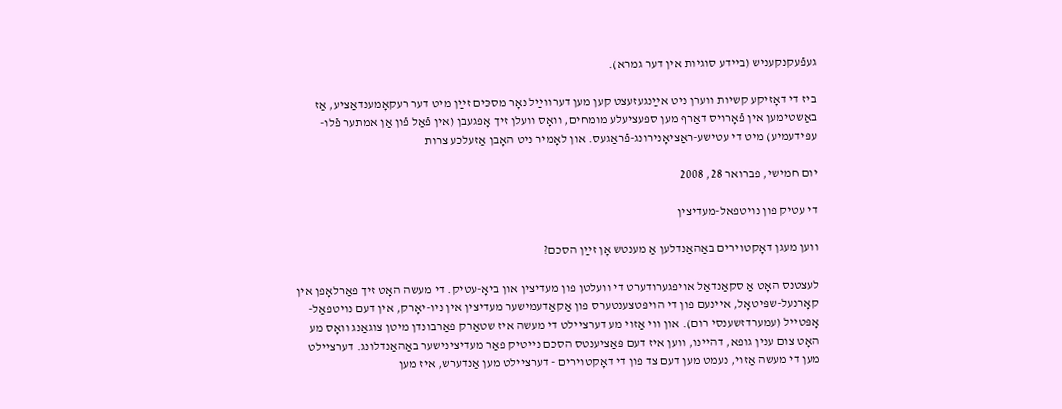געפֿעקנקעניש (ביידע סוגיות אין דער גמרא).

ביז די דאָזיקע קשיות ווערן ניט אײַנגעזעצט קען מען דערווײַל נאָר מסכּים זײַן מיט דער רעקאָמענדאַציע, אַז באַשטימען אין פֿאָרויס דאַרף מען ספּעציעלע מומחים, וואָס וועלן זיך אָפּגעבן (אין פֿאַל פֿון אַן אמתער פֿלו-עפּידעמיע) מיט די עטישע-ראַציאָנירונג-פֿראַגעס. און לאָמיר ניט האָבן אַזעלכע צרות

יום חמישי, פברואר 28, 2008

די עטיק פון נויטפאל-מעדיצין

ווען מעגן דאָקטוירים באַהאַנדלען אַ מענטש אָן זײַן הסכם?

לעצטנס האָט אַ סקאַנדאַל אויפגערודערט די וועלטן פון מעדיצין און ביאָ-עטיק. די מעשה האָט זיך פאַרלאָפן אין קאָרנעל-שפּיטאָל, איינעם פון די הויפּטצענטערס פון אַקאַדעמישער מעדיצין אין ניו-יאָרק, אין דעם נויטפאַל-אָפּטייל (עמערדזשענסי רום). און ווי אַזוי מע דערציילט די מעשה איז שטאַרק פאַרבונדן מיטן צוגאַנג וואָס מע האָט צום ענין גופא, דהיינו, ווען איז דעם פּאַציענטס הסכם נייטיק פאַר מעדיצינישער באַהאַנדלונג. דערציילט מען די מעשה אַזוי, נעמט מען דעם צד פון די דאָקטוירים - דערציילט מען אַנדערש, איז מען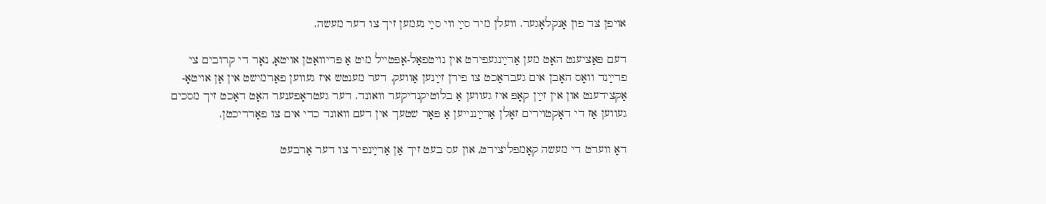אויפן צד פון אָנקלאָגער. וועלן מיר סײַ ווי סײַ נעמען זיך צו דער מעשה.

דעם פּאַציענט האָט מען אַרײַנגעפירט אין נויטפאַל-אָפּטייל מיט אַ פּריוואַטן אויטאָ, נאָר די קרובים צי פרײַנד וואָס האָבן אים געבראַכט צו פירן זײַנען אַוועק. דער מענטש איז געווען פאַרמישט אין אַן אויטאָ-אַקצידענט און אין זײַן קאָפּ איז געווען אַ בלוטיקנדיקער וואונד. דער געטראָפענער האָט דאַכט זיך מסכים געווען אַז די דאָקטוירים זאָלן אַרײַננייען אַ פּאָר שטעך אין דעם וואונד כדי אים צו פאַרריכטן.

דאָ ווערט די מעשה קאָמפּליצירט, און עס בעט זיך אַן אַרײַנפיר צו דער אַרבעט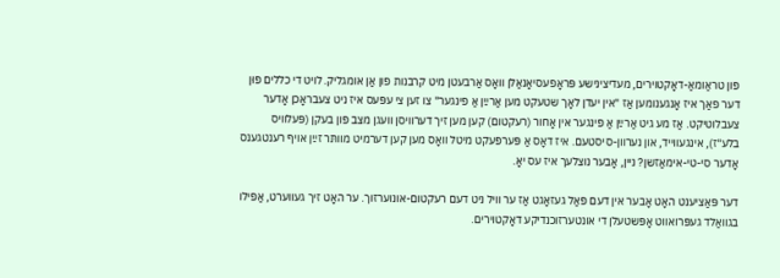פון טראַומאַ-דאָקטוירים, מעדיצינישע פּראָפעסיאָנאַלן וואָס אַרבעטן מיט קרבנות פון אַן אומגליק. לויט די כללים פוּן דער פאַך איז אָנגענומען אַז "אין יעדן לאָך שטעקט מען אַרײַן אַ פינגער" צו זען צי עפּעס איז ניט צעבראָכן אָדער צעבלוטיקט. אַז מע גיט אַרײַן אַ פינגער אין אָחור (רעקטום) קען מען זיך דערוויסן וועגן מצב פון בעקן (פּעלוויס בלע"ז), אינגעווייד, און נערוון-סיסטעם. איז דאָס אַ פּערפעקט מיטל וואָס מען קען דערמיט מוותּר זײַן אויף רענטגענס אָדער סי-טי-אימאַזשן? ניין, אָבער נוצלעך איז עס יאָ.

דער פּאַציענט האָט אָבער אין דעם פאַל געזאָגט אַז ער וויל ניט דעם רעקטום-אונוערזוך. ער האָט זיך געווערט, אַפילו בגוואַלד געפּרואווט אָפּשטעלן די אונטערזוכנדיקע דאָקטוירים.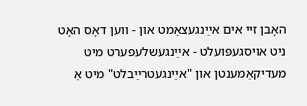האָבן זיי אים אײַנגעצאַמט און - ווען דאָס האָט ניט אויסגעפּועלט - אײַנגעשלעפערט מיט מעדיקאַמענטן און "אײַנגעטרײַבלט" מיט אַ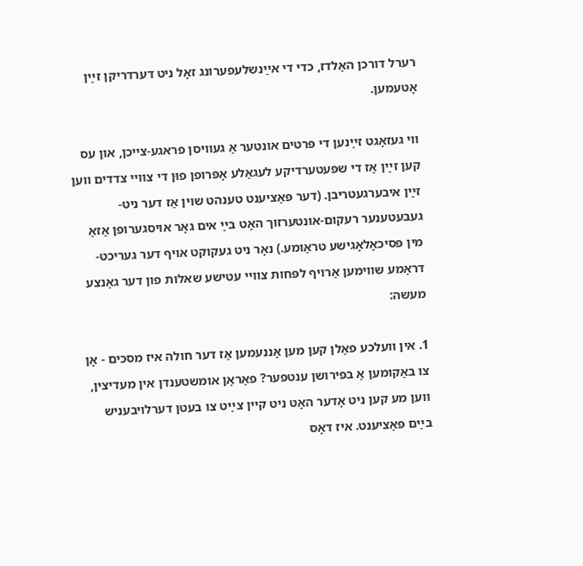רערל דורכן האַלדז, כדי די אײַנשלעפערונג זאָל ניט דערדריקן זײַן אָטעמען.

ווי געזאָגט זײַנען די פּרטים אונטער אַ געוויסן פראגע-צייכן, און עס קען זײַן אַז די שפּעטערדיקע לעגאַלע אָפּרופן פוּן די צוויי צדדים ווען זײַן איבערגעטריבן. (דער פּאַציענט טענהט שוין אַז דער ניט-געבעטענער רעקום-אונטערזוך האָט בײַ אים גאָר אויסגערופן אַזאַ מין פּסיכאָלאָגישע טראַומע.) נאָר ניט געקוקט אויף דער געריכט-דראַמע שווימען אַרויף לפּחות צוויי עטישע שאלות פון דער גאַנצע מעשה:

1. אין וועלכע פאַלן קען מען אָננעמען אַז דער חולה איז מסכים - אָן צו באַקומען אַ בפירושן ענטפער? פאַראַן אומשטענדן אין מעדיצין, ווען מע קען ניט אָדער האָט ניט קיין צײַט צו בעטן דערלויבעניש בײַם פּאַציענט. איז דאָס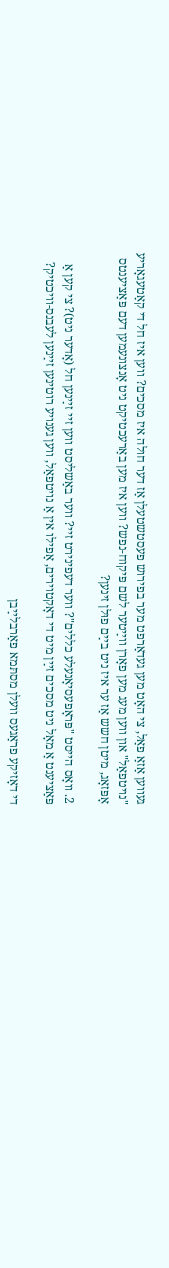געווען אַזאַ פאַל, צי האָט מען געדאַרפט מער בפירוש פעסטשטעלן אַז דער חולה איז מסכים? ווען איז חל די קאַטעגאָריע "נויטפאַל" און ווען מעג מען פאָרן ווײַטער לשם פּיקוח-נפש? ווען איז מען באַרעכטיקט ניט אָנצונעמען דעם פּאַציענטס אָפּזאָג, מיטן חשש אַז ער איז ניט בײַם פוּלן זינען?

2. וואָס הייסט "פּראָפעסיאָנעלע כללים"? ווער דעפינירט זיי? ווער באַשליסט ווען זיי זײַנען חל (אָדער ניט)? צי קען אַ פּאַציענט אַ מאָל ניט מסכים זײַן מיט די דאָקטוירים, אַפילו אין אַ נויטפאַל, ווען גענויע רוטינען זײַנען לעבנס-וויכטיק?

די דאָזיקע פראַגעס וועלן מסתּמא פאַרבלײַבן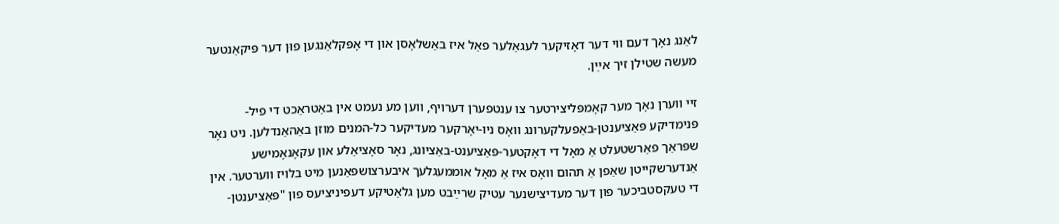לאַנג נאָך דעם ווי דער דאָזיקער לעגאַלער פאַל איז באַשלאָסן און די אָפּקלאַנגען פוּן דער פּיקאַנטער מעשה שטילן זיך אײַן.

זיי ווערן נאָך מער קאָמפּליצירטער צו ענטפערן דערויף, ווען מע נעמט אין באַטראַכט די פיל-פּנימדיקע פּאַציענטן-באַפעלקערונג וואָס ניו-יאָרקער מעדיקער כל-המנים מוזן באַהאַנדלען. ניט נאָר שפּראַך פאַרשטעלט אַ מאָל די דאָקטער-פּאַציענט-באַציונג, נאָר סאָציאַלע און עקאָנאָמישע אַנדערשקייטן שאַפן אַ תּהום וואָס איז אַ מאָל אוממעגלעך איבערצושפּאַנען מיט בלויז ווערטער. אין די טעקסטביכער פון דער מעדיצישנער עטיק שרײַבט מען גלאַטיקע דעפיניציעס פון "פּאַציענטן-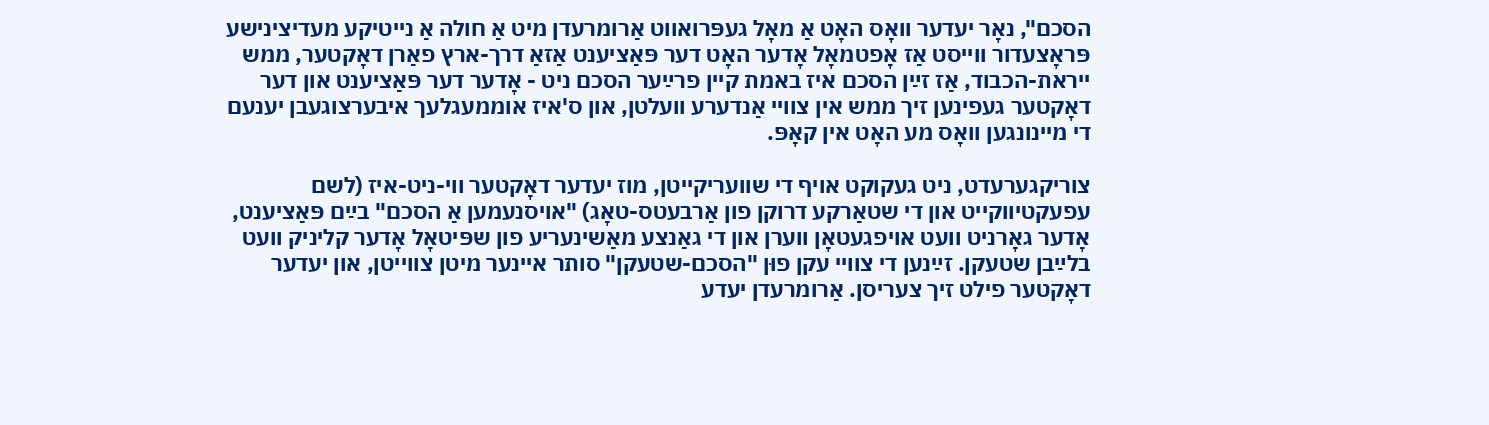הסכם", נאָר יעדער וואָס האָט אַ מאָל געפּרואווט אַרומרעדן מיט אַ חולה אַ נייטיקע מעדיצינישע פּראָצעדור ווייסט אַז אָפטמאָל אָדער האָט דער פּאַציענט אַזאַ דרך-ארץ פאַרן דאָקטער, ממש ייראת-הכבוד, אַז זײַן הסכם איז באמת קיין פרײַער הסכם ניט - אָדער דער פּאַציענט און דער דאָקטער געפינען זיך ממש אין צוויי אַנדערע וועלטן, און ס'איז אוממעגלעך איבערצוגעבן יענעם די מיינונגען וואָס מע האָט אין קאָפּ.

צוריקגערעדט, ניט געקוקט אויף די שוועריקייטן, מוז יעדער דאָקטער ווי-ניט-איז (לשם עפעקטיווקייט און די שטאַרקע דרוקן פון אַרבעטס-טאָג) "אויסנעמען אַ הסכם" בײַם פּאַציענט, אָדער גאָרניט וועט אויפגעטאָן ווערן און די גאַנצע מאַשינעריע פון שפּיטאָל אָדער קליניק וועט בלײַבן שטעקן. זײַנען די צוויי עקן פוּן "הסכם-שטעקן" סותר איינער מיטן צווייטן, און יעדער דאָקטער פילט זיך צעריסן. אַרומרעדן יעדע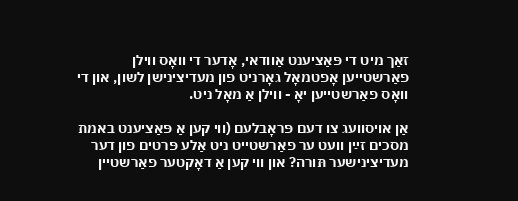זאַך מיט די פּאַציענט אַוודאי, אָדער די וואָס ווילן פאַרשטייען אָפטמאָל גאָרניט פון מעדיצינישן לשון, און די וואָס פאַרשטייען יאָ - ווילן אַ מאָל ניט.

אַן אויסוועג צו דעם פּראָבלעם (ווי קען אַ פּאַציענט באמת מסכים זײַן וועט ער פאַרשטייט ניט אַלע פּרטים פון דער מעדיצינישער תּורה? און ווי קען אַ דאָקטער פאַרשטיין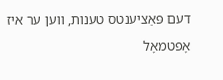דעם פּאַציענטס טענות, ווען ער איז אָפטמאָל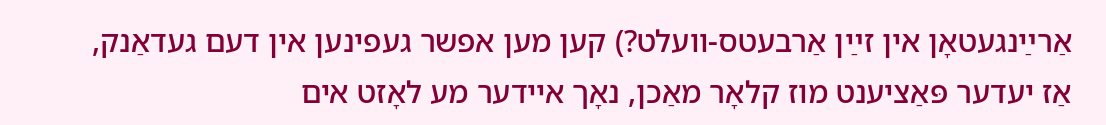אַרײַנגעטאָן אין זײַן אַרבעטס-וועלט?) קען מען אפשר געפינען אין דעם געדאַנק, אַז יעדער פּאַציענט מוז קלאָר מאַכן, נאָך איידער מע לאָזט אים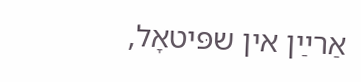אַרײַן אין שפּיטאָל,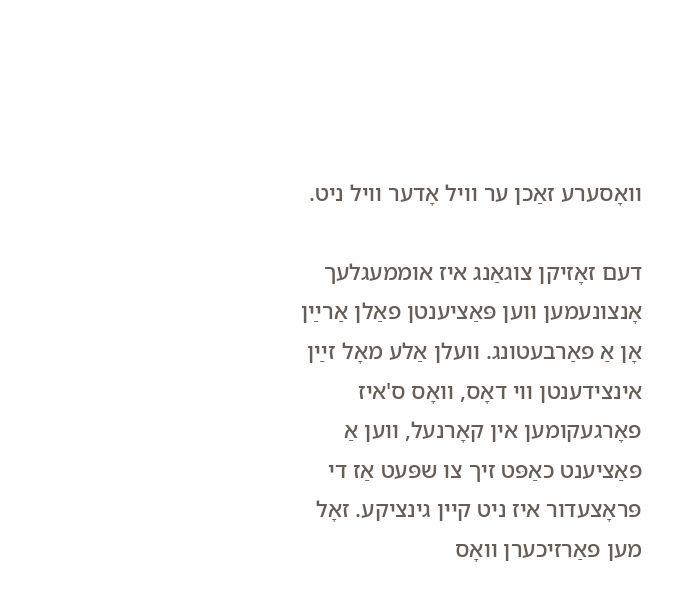וואָסערע זאַכן ער וויל אָדער וויל ניט.

דעם זאָזיקן צוגאַנג איז אוממעגלעך אָנצונעמען ווען פּאַציענטן פאַלן אַרײַן אָן אַ פאַרבעטונג. וועלן אַלע מאָל זײַן אינצידענטן ווי דאָס, וואָס ס'איז פאָרגעקומען אין קאָרנעל, ווען אַ פּאַציענט כאַפּט זיך צו שפּעט אַז די פּראָצעדור איז ניט קיין גינציקע. זאָל מען פאַרזיכערן וואָס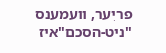פריִער, וועמענס "ניט-הסכם"איז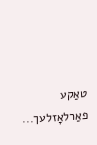טאַקע פאַרלאָזלעך...